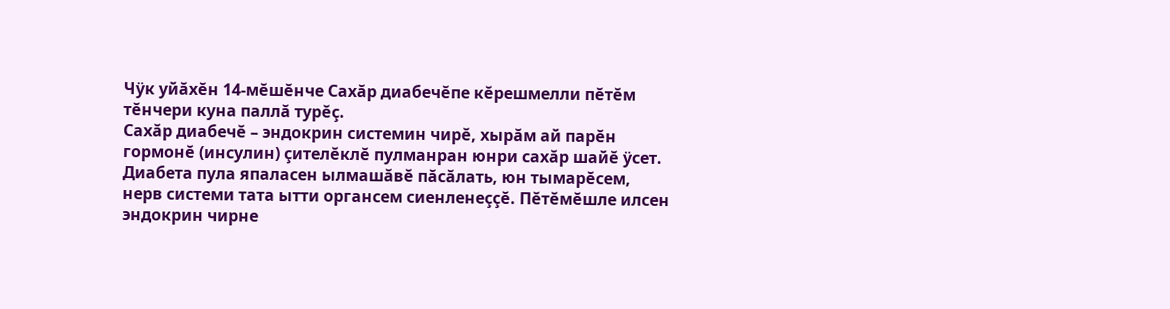Чÿк уйăхĕн 14-мĕшĕнче Сахăр диабечĕпе кĕрешмелли пĕтĕм тĕнчери куна паллă турĕç.
Сахăр диабечĕ – эндокрин системин чирĕ, хырăм ай парĕн гормонĕ (инсулин) çителĕклĕ пулманран юнри сахăр шайĕ ÿсет. Диабета пула япаласен ылмашăвĕ пăсăлать, юн тымарĕсем, нерв системи тата ытти органсем сиенленеççĕ. Пĕтĕмĕшле илсен эндокрин чирне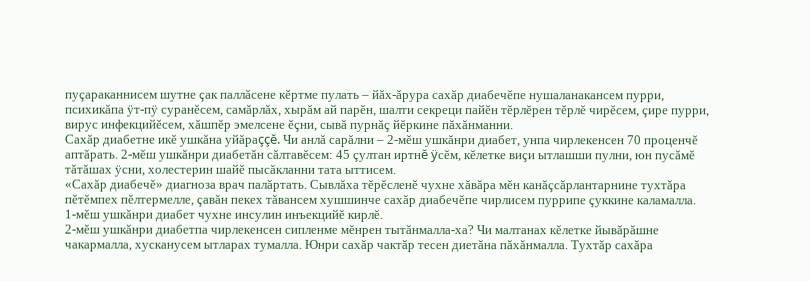пуçараканнисем шутне çак паллăсене кĕртме пулать – йăх-ăрура сахăр диабечĕпе нушаланакансем пурри, психикăпа ÿт-пÿ суранĕсем, самăрлăх, хырăм ай парĕн, шалти секреци пайĕн тĕрлĕрен тĕрлĕ чирĕсем, çире пурри, вирус инфекцийĕсем, хăшпĕр эмелсене ĕçни, сывă пурнăç йĕркине пăхăнманни.
Сахăр диабетне икĕ ушкăна уйăраççĕ. Чи анлă сарăлни – 2-мĕш ушкăнри диабет, унпа чирлекенсен 70 проценчĕ аптăрать. 2-мĕш ушкăнри диабетăн сăлтавĕсем: 45 çултан иртнĕ ÿсĕм, кĕлетке виçи ытлашши пулни, юн пусăмĕ тăтăшах ÿсни, холестерин шайĕ пысăкланни тата ыттисем.
«Сахăр диабечĕ» диагноза врач палăртать. Сывлăха тĕрĕсленĕ чухне хăвăра мĕн канăçсăрлантарнине тухтăра пĕтĕмпех пĕлтермелле, çавăн пекех тăвансем хушшинче сахăр диабечĕпе чирлисем пуррипе çуккине каламалла.
1-мĕш ушкăнри диабет чухне инсулин инъекцийĕ кирлĕ.
2-мĕш ушкăнри диабетпа чирлекенсен сипленме мĕнрен тытăнмалла-ха? Чи малтанах кĕлетке йывăрăшне чакармалла, хусканусем ытларах тумалла. Юнри сахăр чактăр тесен диетăна пăхăнмалла. Тухтăр сахăра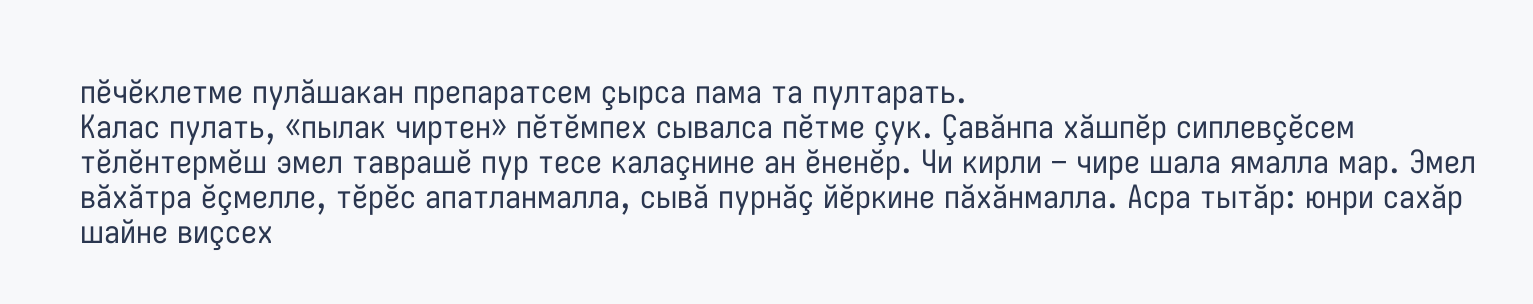пĕчĕклетме пулăшакан препаратсем çырса пама та пултарать.
Калас пулать, «пылак чиртен» пĕтĕмпех сывалса пĕтме çук. Çавăнпа хăшпĕр сиплевçĕсем тĕлĕнтермĕш эмел таврашĕ пур тесе калаçнине ан ĕненĕр. Чи кирли – чире шала ямалла мар. Эмел вăхăтра ĕçмелле, тĕрĕс апатланмалла, сывă пурнăç йĕркине пăхăнмалла. Асра тытăр: юнри сахăр шайне виçсех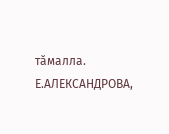тăмалла.
Е.АЛЕКСАНДРОВА,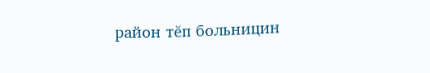район тĕп больницин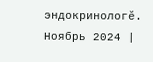эндокринологĕ.
Ноябрь 2024 |